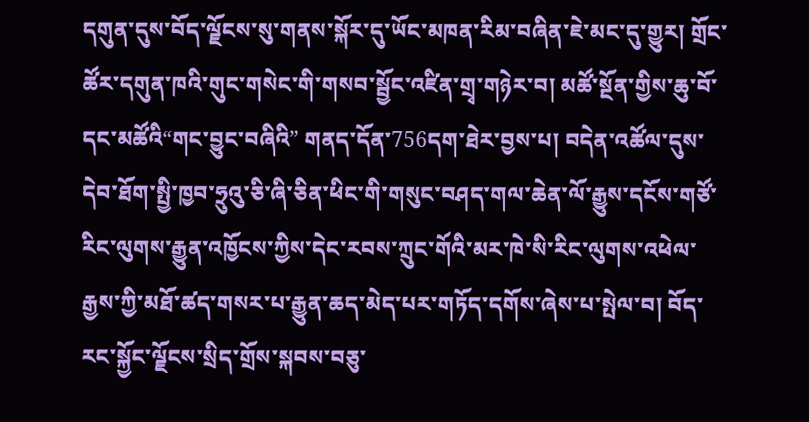དགུན་དུས་བོད་ལྗོངས་སུ་གནས་སྐོར་དུ་ཡོང་མཁན་རིམ་བཞིན་ཇེ་མང་དུ་གྱུར། གྲོང་ཚོར་དགུན་ཁའི་གུང་གསེང་གི་གསབ་སྦྱོང་འཛིན་གྲྭ་གཉེར་བ། མཚོ་སྔོན་གྱིས་ཆུ་བོ་དང་མཚོའི“གང་བྱུང་བཞིའི” གནད་དོན་756དག་ཐེར་བྱས་པ། བདེན་འཚོལ་དུས་དེབ་ཐོག་སྤྱི་ཁྱབ་ཧྲུའུ་ཅི་ཞི་ཅིན་ཕིང་གི་གསུང་བཤད་གལ་ཆེན་ལོ་རྒྱུས་དངོས་གཙོ་རིང་ལུགས་རྒྱུན་འཁྱོངས་ཀྱིས་དེང་རབས་ཀྲུང་གོའི་མར་ཁེ་སི་རིང་ལུགས་འཕེལ་རྒྱས་ཀྱི་མཐོ་ཚད་གསར་པ་རྒྱུན་ཆད་མེད་པར་གཏོད་དགོས་ཞེས་པ་སྤེལ་བ། བོད་རང་སྐྱོང་ལྗོངས་སྲིད་གྲོས་སྐབས་བཅུ་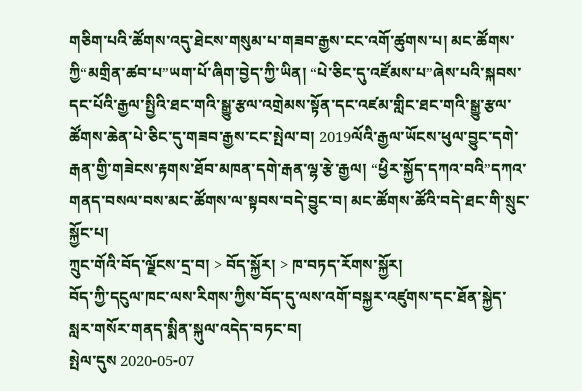གཅིག་པའི་ཚོགས་འདུ་ཐེངས་གསུམ་པ་གཟབ་རྒྱས་ངང་འགོ་ཚུགས་པ། མང་ཚོགས་ཀྱི“མགྲིན་ཚབ་པ”ཡག་པོ་ཞིག་བྱེད་ཀྱི་ཡིན། “པེ་ཅིང་དུ་འཛོམས་པ”ཞེས་པའི་སྐབས་དང་པོའི་རྒྱལ་སྤྱིའི་ཐང་གའི་སྒྱུ་རྩལ་འགྲེམས་སྟོན་དང་འཛམ་གླིང་ཐང་གའི་སྒྱུ་རྩལ་ཚོགས་ཆེན་པེ་ཅིང་དུ་གཟབ་རྒྱས་ངང་སྤེལ་བ། 2019ལོའི་རྒྱལ་ཡོངས་ཕུལ་བྱུང་དགེ་རྒན་གྱི་གཟེངས་རྟགས་ཐོབ་མཁན་དགེ་རྒན་ལྷ་རྩེ་རྒྱལ། “ཕྱིར་སྐྱོད་དཀའ་བའི”དཀའ་གནད་བསལ་བས་མང་ཚོགས་ལ་སྟབས་བདེ་བྱུང་བ། མང་ཚོགས་ཚོའི་བདེ་ཐང་གི་སྲུང་སྐྱོང་པ།
ཀྲུང་གོའི་བོད་ལྗོངས་དྲ་བ། > བོད་སྐྱོར། > ཁ་བཏད་རོགས་སྐྱོར།
བོད་ཀྱི་དངུལ་ཁང་ལས་རིགས་ཀྱིས་བོད་དུ་ལས་འགོ་བསྐྱར་འཛུགས་དང་ཐོན་སྐྱེད་སླར་གསོར་གནད་སྨིན་སྐུལ་འདེད་བཏང་བ།
སྤེལ་དུས 2020-05-07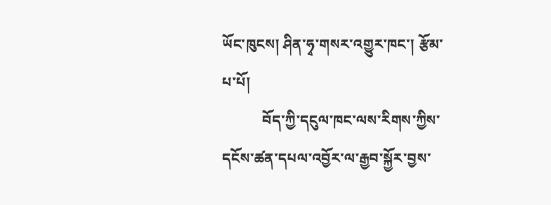ཡོང་ཁུངས། ཤིན་ཧྭ་གསར་འགྱུར་ཁང་། རྩོམ་པ་པོ།
           བོད་ཀྱི་དངུལ་ཁང་ལས་རིགས་ཀྱིས་དངོས་ཚན་དཔལ་འབྱོར་ལ་རྒྱབ་སྐྱོར་བྱས་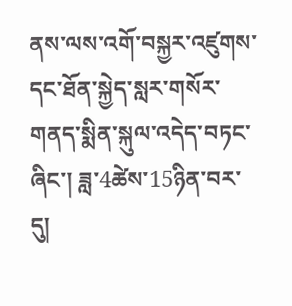ནས་ལས་འགོ་བསྐྱར་འཛུགས་དང་ཐོན་སྐྱེད་སླར་གསོར་གནད་སྨིན་སྐུལ་འདེད་བཏང་ཞིང་། ཟླ་4ཚེས་15ཉིན་བར་དུ།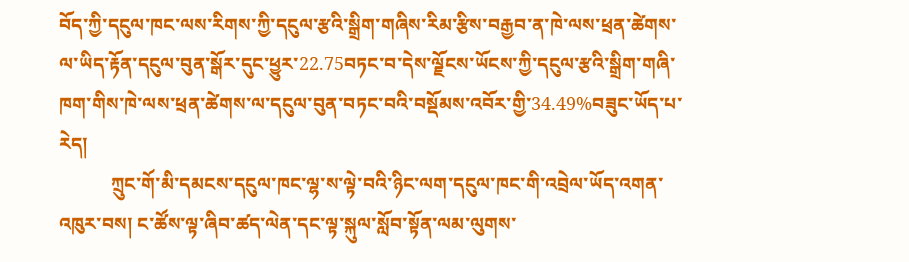བོད་ཀྱི་དངུལ་ཁང་ལས་རིགས་ཀྱི་དངུལ་རྩའི་སྒྲིག་གཞིས་རིམ་རྩིས་བརྒྱབ་ན་ཁེ་ལས་ཕྲན་ཚེགས་ལ་ཡིད་རྟོན་དངུལ་བུན་སྒོར་དུང་ཕྱུར་22.75བཏང་བ་དེས་ལྗོངས་ཡོངས་ཀྱི་དངུལ་རྩའི་སྒྲིག་གཞི་ཁག་གིས་ཁེ་ལས་ཕྲན་ཚེགས་ལ་དངུལ་བུན་བཏང་བའི་བསྡོམས་འབོར་གྱི་34.49%བཟུང་ཡོད་པ་རེད།
           ཀྲུང་གོ་མི་དམངས་དངུལ་ཁང་ལྷ་ས་ལྟེ་བའི་ཉིང་ལག་དངུལ་ཁང་གི་འབྲེལ་ཡོད་འགན་འཁུར་བས། ང་ཚོས་ལྟ་ཞིབ་ཚད་ལེན་དང་ལྟ་སྐུལ་སློབ་སྟོན་ལམ་ལུགས་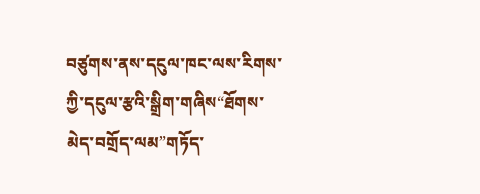བཙུགས་ནས་དངུལ་ཁང་ལས་རིགས་ཀྱི་དངུལ་རྩའི་སྒྲིག་གཞིས“ཐོགས་མེད་བགྲོད་ལམ”གཏོད་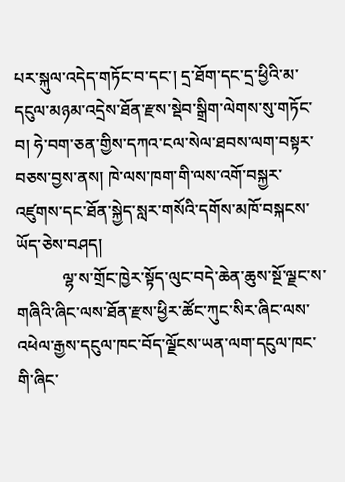པར་སྐུལ་འདེད་གཏོང་བ་དང་། དྲ་ཐོག་དང་དྲ་ཕྱིའི་མ་དངུལ་མཉམ་འདྲེས་ཐོན་རྫས་སྡེབ་སྒྲིག་ལེགས་སུ་གཏོང་བ། ཧེ་བག་ཅན་གྱིས་དཀའ་ངལ་སེལ་ཐབས་ལག་བསྟར་བཅས་བྱས་ནས། ཁེ་ལས་ཁག་གི་ལས་འགོ་བསྐྱར་འཛུགས་དང་ཐོན་སྐྱེད་སླར་གསོའི་དགོས་མཁོ་བསྐངས་ཡོད་ཅེས་བཤད།
           ལྷ་ས་གྲོང་ཁྱེར་སྟོད་ལུང་བདེ་ཆེན་ཆུས་སྔོ་ལྗང་ས་གཞིའི་ཞིང་ལས་ཐོན་རྫས་ཕྱིར་ཚོང་ཀུང་སིར་ཞིང་ལས་འཕེལ་རྒྱས་དངུལ་ཁང་བོད་ལྗོངས་ཡན་ལག་དངུལ་ཁང་གི་ཞིང་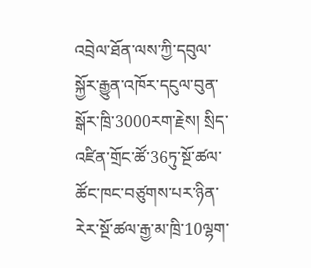འབྲེལ་ཐོན་ལས་ཀྱི་དབུལ་སྐྱོར་རྒྱུན་འཁོར་དངུལ་བུན་སྒོར་ཁྲི་3000རག་རྗེས། སྲིད་འཛིན་གྲོང་ཚོ་36ཏུ་སྔོ་ཚལ་ཚོང་ཁང་བཙུགས་པར་ཉིན་རེར་སྔོ་ཚལ་རྒྱ་མ་ཁྲི་10ལྷག་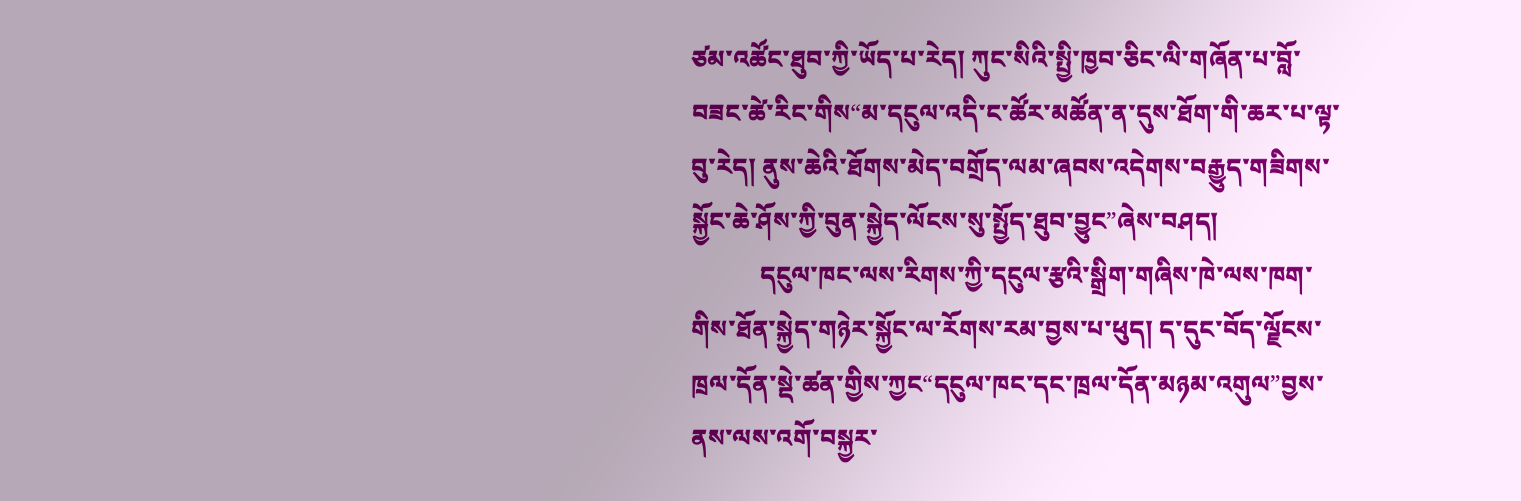ཙམ་འཚོང་ཐུབ་ཀྱི་ཡོད་པ་རེད། ཀུང་སིའི་སྤྱི་ཁྱབ་ཅིང་ལི་གཞོན་པ་བློ་བཟང་ཚེ་རིང་གིས“མ་དངུལ་འདི་ང་ཚོར་མཚོན་ན་དུས་ཐོག་གི་ཆར་པ་ལྟ་བུ་རེད། ནུས་ཆེའི་ཐོགས་མེད་བགྲོད་ལམ་ཞབས་འདེགས་བརྒྱུད་གཟིགས་སྐྱོང་ཆེ་ཤོས་ཀྱི་བུན་སྐྱེད་ལོངས་སུ་སྤྱོད་ཐུབ་བྱུང”ཞེས་བཤད།
           དངུལ་ཁང་ལས་རིགས་ཀྱི་དངུལ་རྩའི་སྒྲིག་གཞིས་ཁེ་ལས་ཁག་གིས་ཐོན་སྐྱེད་གཉེར་སྐྱོང་ལ་རོགས་རམ་བྱས་པ་ཕུད། ད་དུང་བོད་ལྗོངས་ཁྲལ་དོན་སྡེ་ཚན་གྱིས་ཀྱང“དངུལ་ཁང་དང་ཁྲལ་དོན་མཉམ་འགུལ”བྱས་ནས་ལས་འགོ་བསྐྱར་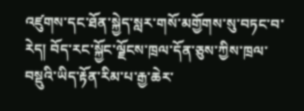འཛུགས་དང་ཐོན་སྐྱེད་སླར་གསོ་མགྱོགས་སུ་བཏང་བ་རེད། བོད་རང་སྐྱོང་ལྗོངས་ཁྲལ་དོན་ཅུས་ཀྱིས་ཁྲལ་བསྡུའི་ཡིད་རྟོན་རིམ་པ་རྒྱ་ཆེར་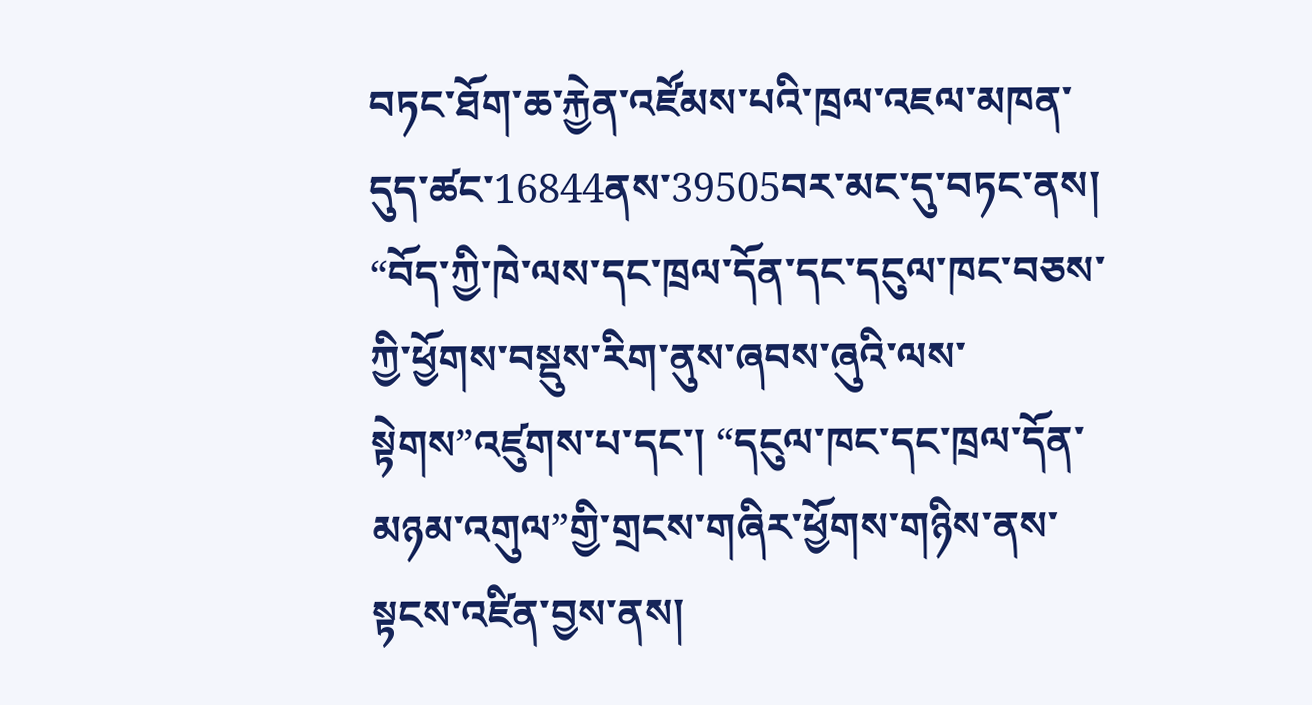བཏང་ཐོག་ཆ་རྐྱེན་འཛོམས་པའི་ཁྲལ་འཇལ་མཁན་དུད་ཚང་16844ནས་39505བར་མང་དུ་བཏང་ནས། “བོད་ཀྱི་ཁེ་ལས་དང་ཁྲལ་དོན་དང་དངུལ་ཁང་བཅས་ཀྱི་ཕྱོགས་བསྡུས་རིག་ནུས་ཞབས་ཞུའི་ལས་སྟེགས”འཛུགས་པ་དང་། “དངུལ་ཁང་དང་ཁྲལ་དོན་མཉམ་འགུལ”གྱི་གྲངས་གཞིར་ཕྱོགས་གཉིས་ནས་སྟངས་འཛིན་བྱས་ནས།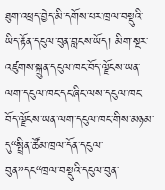ཐུག་འཕྲད་བྱེད་མི་དགོས་པར་ཁྲལ་བསྡུའི་ཡིད་རྟོན་དངུལ་བུན་བླངས་ཡོད། མིག་སྔར་འཛུགས་སྐྲུན་དངུལ་ཁང་བོད་ལྗོངས་ཡན་ལག་དངུལ་ཁང་དང་ཞིང་ལས་དངུལ་ཁང་བོད་ལྗོངས་ཡན་ལག་དངུལ་ཁང་གིས་མཉམ་དུ“སྤྲིན་ཚོམ་ཁྲལ་དོན་དངུལ་བུན”དང“ཁྲལ་བསྡུའི་དངུལ་བུན་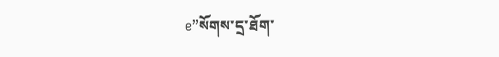e”སོགས་དྲ་ཐོག་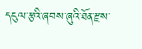དངུལ་རྩའི་ཞབས་ཞུའི་ཐོན་རྫས་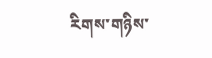རིགས་གཉིས་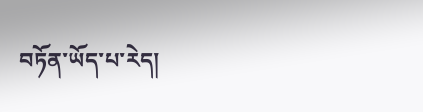བཏོན་ཡོད་པ་རེད།